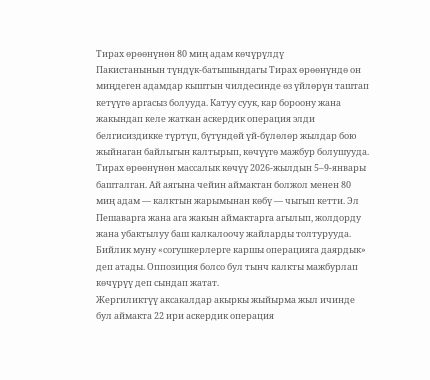Тирах өрөөнүнөн 80 миң адам көчүрүлдү
Пакистанынын түндүк-батышындагы Тирах өрөөнүндө он миңдеген адамдар кыштын чилдесинде өз үйлөрүн таштап кетүүгө аргасыз болууда. Катуу суук, кар бороону жана жакындап келе жаткан аскердик операция элди белгисиздикке түртүп, бүтүндөй үй-бүлөлөр жылдар бою жыйнаган байлыгын калтырып, көчүүгө мажбур болушууда.
Тирах өрөөнүнөн массалык көчүү 2026-жылдын 5–9-январы башталган. Ай аягына чейин аймактан болжол менен 80 миң адам — калктын жарымынан көбү — чыгып кетти. Эл Пешаварга жана ага жакын аймактарга агылып, жолдорду жана убактылуу баш калкалоочу жайларды толтурууда.
Бийлик муну «согушкерлерге каршы операцияга даярдык» деп атады. Оппозиция болсо бул тынч калкты мажбурлап көчүрүү деп сындап жатат.
Жергиликтүү аксакалдар акыркы жыйырма жыл ичинде бул аймакта 22 ири аскердик операция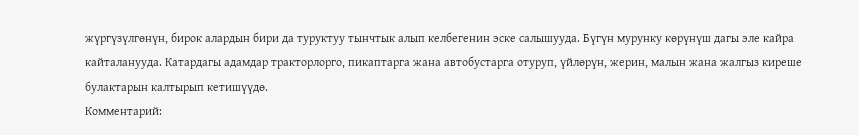жүргүзүлгөнүн, бирок алардын бири да туруктуу тынчтык алып келбегенин эске салышууда. Бүгүн мурунку көрүнүш дагы эле кайра кайталанууда. Катардагы адамдар тракторлорго, пикаптарга жана автобустарга отуруп, үйлөрүн, жерин, малын жана жалгыз киреше булактарын калтырып кетишүүдө.
Комментарий: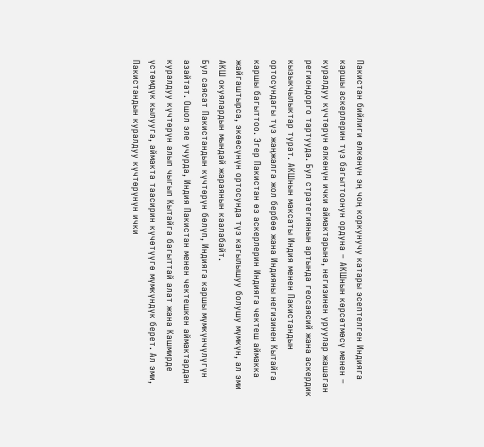Пакистан бийлиги өлкөнүн эң чоң коркунучу катары эсептелген Индияга каршы аскерлерин түз багыттоонун ордуна – АКШнын көрсөтмөсү менен – куралдуу күчтөрүн өлкөнүн ички аймактарына, негизинен уруулар жашаган региондорго тартууда. Бул стратегиянын артында геосаясий жана аскердик кызыкчылыктар турат. АКШнын максаты Индия менен Пакистандын ортосундагы түз жаңжалга жол бербөө жана Индияны негизинен Кытайга каршы багыттоо. Эгер Пакистан өз аскерлерин Индияга чектеш аймакка жайгаштырса, экөөсүнүн ортосунда түз кагылышуу болушу мүмкүн, ал эми АКШ окуялардын мындай жараянын каалабайт.
Бул саясат Пакистандын күчтөрүн бөлүп, Индияга каршы мүмкүнчүлүгүн азайтат. Ошол эле учурда, Индия Пакистан менен чектешкен аймактардан куралдуу күчтөрүн алып чыгып Кытайга багыттай алат жана Кашмирде үстөмдүк кылууга, аймакта таасирин күчөтүүгө мүмкүндүк берет. Ал эми, Пакистандын куралдуу күчтөрүнүн ички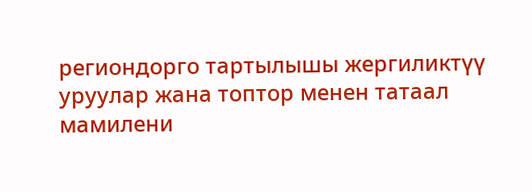региондорго тартылышы жергиликтүү уруулар жана топтор менен татаал мамилени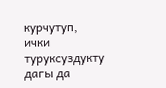курчутуп, ички туруксуздукту дагы да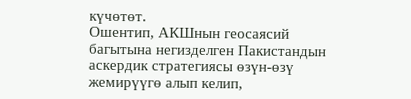күчөтөт.
Ошентип, АКШнын геосаясий багытына негизделген Пакистандын аскердик стратегиясы өзүн-өзү жемирүүгө алып келип,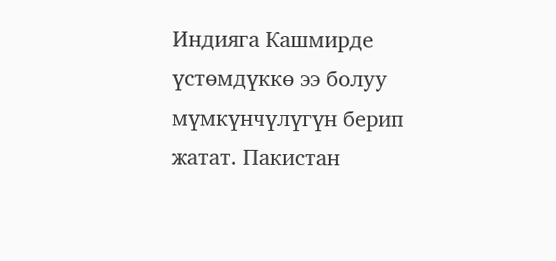Индияга Кашмирде үстөмдүккө ээ болуу мүмкүнчүлүгүн берип жатат. Пакистан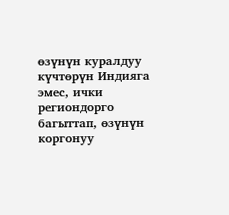өзүнүн куралдуу күчтөрүн Индияга эмес, ички региондорго багыттап, өзүнүн коргонуу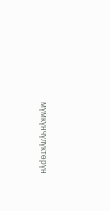мүмкүнчүлүктөрүн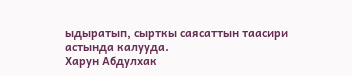ыдыратып, сырткы саясаттын таасири астында калууда.
Харун Абдулхак